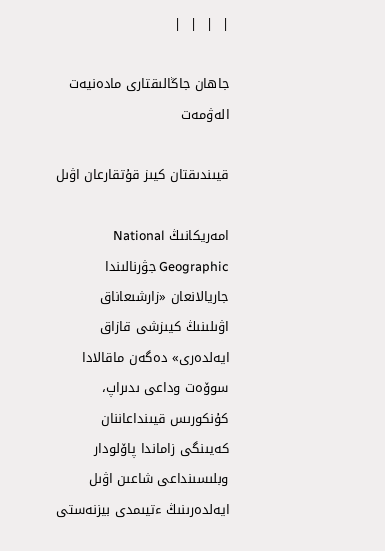|  |  |  |

جاھان جاڭالىقتارى مادەنيەت الەۋمەت

قيىندىقتان كيىز قۇتقارعان اۋىل

امەريكانىڭ National Geographic جۋرنالىندا جاريالانعان «زارشىعاناق اۋىلىنىڭ كيىزشى قازاق ايەلدەرى» دەگەن ماقالادا سوۆەت وداعى ىدىراپ، كۇنكورىس قيىنداعاننان كەيىنگى زاماندا پاۆلودار وبلىسىنداعى شاعىن اۋىل ايەلدەرىنىڭ ءتيىمدى بيزنەستى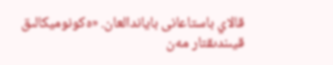قالاي باستاعانى باياندالعان. «ەكونوميكالىق قيىندىقتار مەن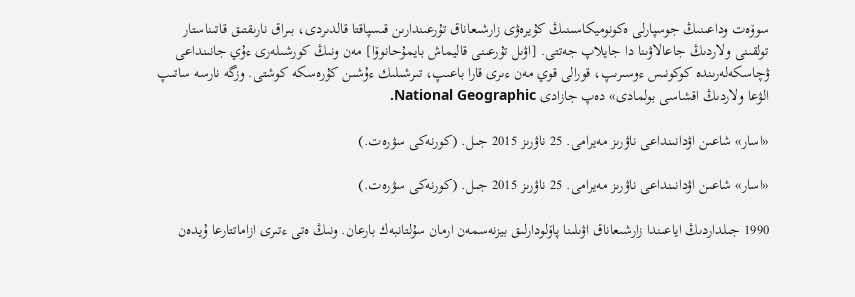سوۆەت وداعىنىڭ جوسپارلى ەكونوميكاسىنىڭ كۇيرەۋى زارشىعاناق تۇرعىندارىن قىسپاقتا قالدىردى، بىراق نارىقتىق قاتىناستار تولقىنى ولاردىڭ جاعالاۋىنا دا جايلاپ جەتتى. [اۋىل تۇرعىنى قاليماش بايمۇحانوۆا] مەن ونىڭ كورشىلەرى ءۇي جانىنداعى ۋچاسكەلەرىندە كوكونىس ءوسىرىپ، قورالى قوي مەن ءىرى قارا باعىپ، تىرشىلىك ءۇشىن كۇرەسكە كوشتى. وزگە نارسە ساتىپ الۋعا ولاردىڭ اقشاسى بولمادى» دەپ جازادى National Geographic.

«اسار» شاعىن اۋدانىنداعى ناۋرىز مەيرامى. 25 ناۋرىز 2015 جىل. (كورنەكى سۋرەت.)

«اسار» شاعىن اۋدانىنداعى ناۋرىز مەيرامى. 25 ناۋرىز 2015 جىل. (كورنەكى سۋرەت.)

1990 جىلداردىڭ اياعىندا زارشىعاناق اۋىلىنا پاۆلودارلىق بيزنەسمەن ارمان سۇلتانبەك بارعان. ونىڭ ەتى ءتىرى ازاماتتارعا ۇيدەن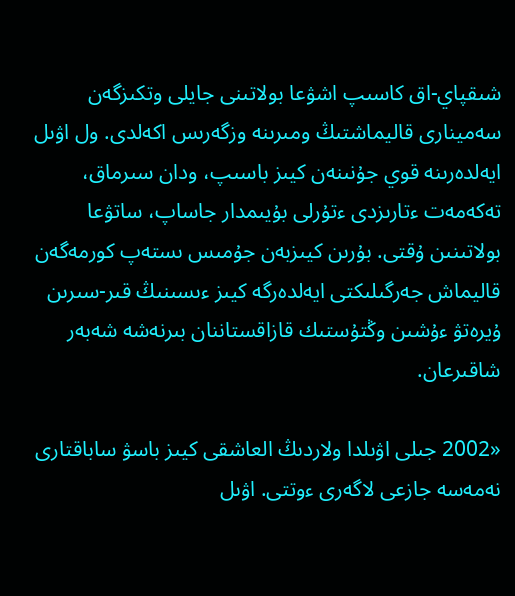شىقپاي-اق كاسىپ اشۋعا بولاتىنى جايلى وتكىزگەن سەمينارى قاليماشتىڭ ومىرىنە وزگەرىس اكەلدى. ول اۋىل ايەلدەرىنە قوي جۇنىنەن كيىز باسىپ، ودان سىرماق، تەكەمەت ءتارىزدى ءتۇرلى بۇيىمدار جاساپ، ساتۋعا بولاتىنىن ۇقتى. بۇرىن كيىزبەن جۇمىس ىستەپ كورمەگەن قاليماش جەرگىلىكتى ايەلدەرگە كيىز ءىسىنىڭ قىر-سىرىن ۇيرەتۋ ءۇشىن وڭتۇستىك قازاقستاننان بىرنەشە شەبەر شاقىرعان.

«2002 جىلى اۋىلدا ولاردىڭ العاشقى كيىز باسۋ ساباقتارى نەمەسە جازعى لاگەرى ءوتتى. اۋىل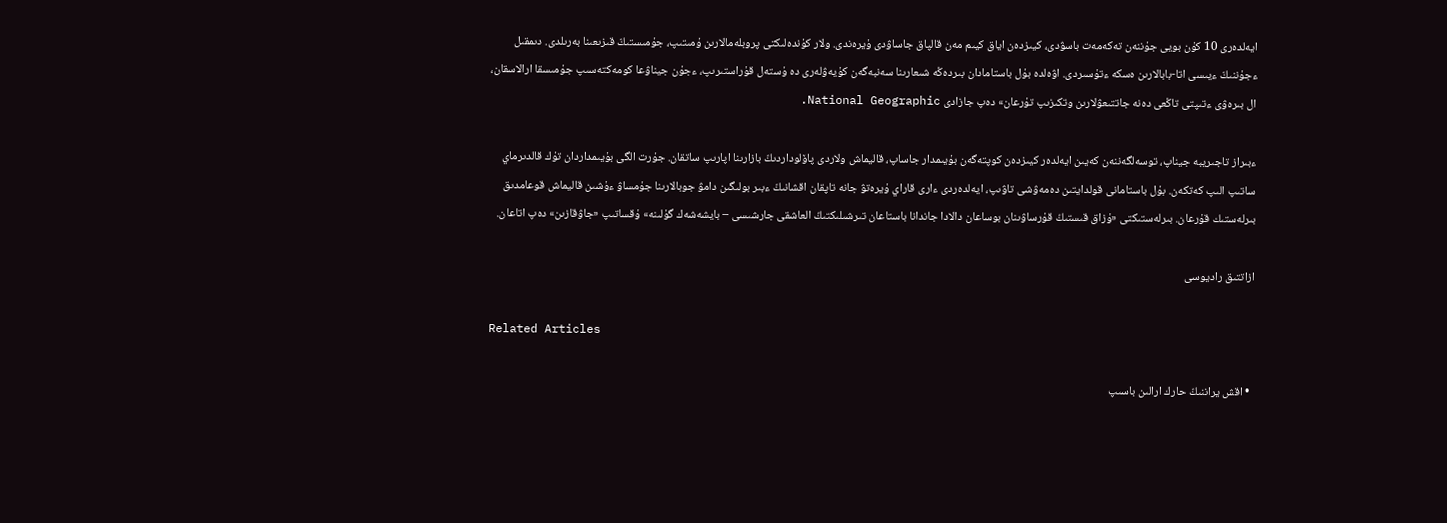ايەلدەرى 10 كۇن بويى جۇننەن تەكەمەت باسۋدى، كيىزدەن اياق كيىم مەن قالپاق جاساۋدى ۇيرەندى. ولار كۇندەلىكتى پروبلەمالارىن ۇمىتىپ، جۇمىستىڭ قىزىعىنا بەرىلدى. دىمقىل ءجۇننىڭ ءيىسى اتا-بابالارىن ەسكە ءتۇسىردى. اۋەلدە بۇل باستامادان بىردەڭە شىعارىنا سەنبەگەن كۇيەۋلەرى دە ۇستەل قۇراستىرىپ، ءجۇن جيناۋعا كومەكتەسىپ جۇمىسقا ارالاسقان، ال بىرەۋى ءتىپتى تاڭعى دەنە جاتتىعۋلارىن وتكىزىپ تۇرعان» دەپ جازادى National Geographic.

ءبىراز تاجىريبە جيناپ، توسەلگەننەن كەيىن ايەلدەر كيىزدەن كوپتەگەن بۇيىمدار جاساپ، قاليماش ولاردى پاۆلوداردىڭ بازارىنا اپارىپ ساتقان. جۇرت الگى بۇيىمداردان تۇك قالدىرماي ساتىپ الىپ كەتكەن. بۇل باستامانى قولدايتىن دەمەۋشى تاۋىپ، ايەلدەردى ءارى قاراي ۇيرەتۋ جانە تاپقان اقشانىڭ ءبىر بولىگىن دامۋ جوبالارىنا جۇمساۋ ءۇشىن قاليماش قوعامدىق بىرلەستىك قۇرعان. بىرلەستىكتى «ۇزاق قىستىڭ قۇرساۋىنان بوساعان دالادا جاندانا باستاعان تىرشىلىكتىڭ العاشقى جارشىسى – بايشەشەك گۇلىنە» ۇقساتىپ «جاۋقازىن» دەپ اتاعان.

ازاتتىق راديوسى

Related Articles

  • اقش يراننىڭ حارك ارالىن باسىپ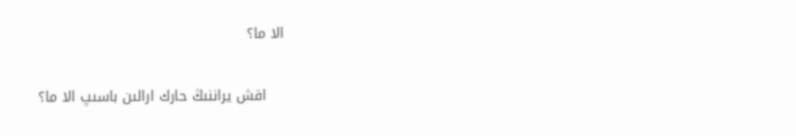الا ما؟

    اقش يراننىڭ حارك ارالىن باسىپ الا ما؟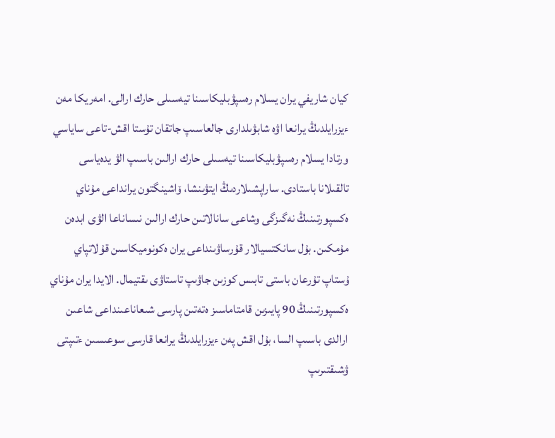كيان شاريفي يران يسلام رەسپۋبليكاسىنا تيەسىلى حارك ارالى. امەريكا مەن ءيزرايلدىڭ يرانعا اۋە شابۋىلدارى جالعاسىپ جاتقان تۇستا اقش-تاعى ساياسي ورتادا يسلام رەسپۋبليكاسىنا تيەسىلى حارك ارالىن باسىپ الۋ يدەياسى تالقىلانا باستادى. ساراپشىلاردىڭ ايتۋىنشا، ۆاشينگتون يرانداعى مۇناي ەكسپورتىنىڭ نەگىزگى وشاعى سانالاتىن حارك ارالىن نىساناعا الۋى ابدەن مۇمكىن. بۇل سانكتسيالار قۇرساۋىنداعى يران ەكونوميكاسىن قۇلاتپاي ۇستاپ تۇرعان باستى تابىس كوزىن جاۋىپ تاستاۋى ىقتيمال. الايدا يران مۇناي ەكسپورتىنىڭ 90 پايىزىن قامتاماسىز ەتەتىن پارسى شىعاناعىنداعى شاعىن ارالدى باسىپ السا، بۇل اقش پەن ءيزرايلدىڭ يرانعا قارسى سوعىسىن ءتىپتى ۋشىقتىرىپ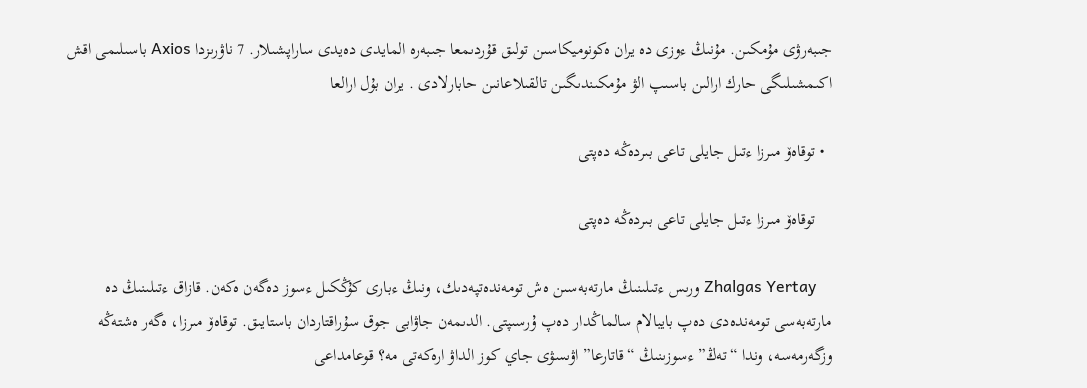جىبەرۋى مۇمكىن. مۇنىڭ ءوزى دە يران ەكونوميكاسىن تولىق قۇردىمعا جىبەرە المايدى دەيدى ساراپشىلار. 7 ناۋرىزدا Axios باسىلىمى اقش اكىمشىلىگى حارك ارالىن باسىپ الۋ مۇمكىندىگىن تالقىلاعانىن حابارلادى . يران بۇل ارالعا

  • توقاەۆ مىرزا ءتىل جايلى تاعى بىردەڭە دەپتى

    توقاەۆ مىرزا ءتىل جايلى تاعى بىردەڭە دەپتى

    Zhalgas Yertay ورىس ءتىلىنىڭ مارتەبەسىن ەش تومەندەتپەدىك، ونىڭ ءبارى كۇڭكىل ءسوز دەگەن ەكەن. قازاق ءتىلىنىڭ دە مارتەبەسى تومەندەدى دەپ بايبالام سالماڭدار دەپ ۇرسىپتى. الدىمەن جاۋابى جوق سۇراقتاردان باستايىق. توقاەۆ مىرزا، ەگەر ەشتەڭە وزگەرمەسە، وندا “تەڭ” ءسوزىنىڭ “قاتارعا” اۋىسۋى جاي كوز الداۋ ارەكەتى مە؟ قوعامداعى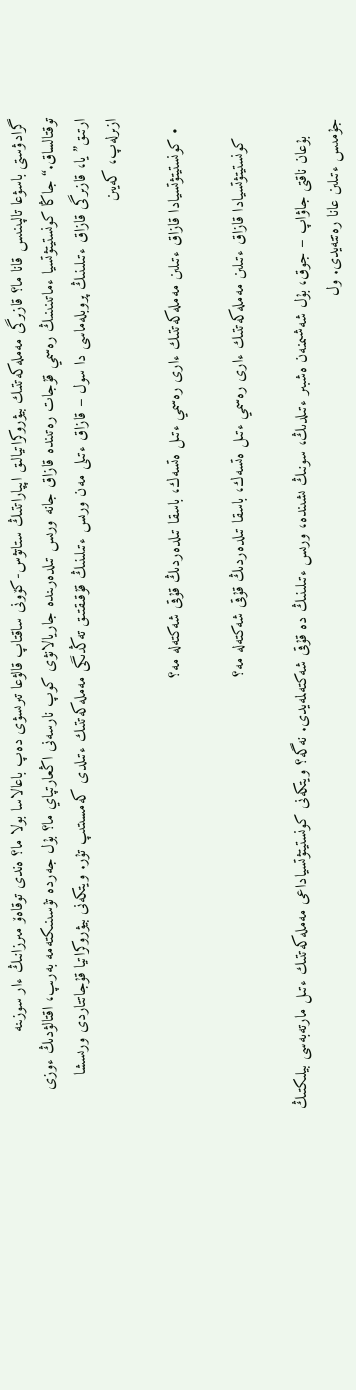گرادۋستى باسۋعا تالپىنىس قانا ما؟ قازىرگى مەملەكەتتىك بيۋروكراتيالىق اپپاراتتىڭ ستاتۋس-كۆونى ساقتاپ قالۋعا تىرىسۋى دەپ باعالاسا بولا ما؟ ەندى توقاەۆ مىرزانىڭ ءار سوزىنە توقتالساق.“جاڭا كونستيتۋتسيا ءماتىنىنىڭ رەسمي قۇجات رەتىندە قازاق جانە ورىس تىلدەرىندە جاريالانۋى كوپ نارسەنى اڭعارتپاي ما؟ بۇل جەردە تۇسىنىكتەمە بەرىپ، اقتالۋدىڭ ءوزى ارتىق”يا، قازىرگى قازاق ءتىلىنىڭ پروبلەماسى دا سول – قازاق ءتىلى مەن ورىس ءتىلىنىڭ قۇقىقتىق تەڭدىگى مەملەكەتتىك ءتىلدى كەمسىتىپ تۇر. ويتكەنى بيۋروكراتيا قۇجاتتاردى ورىسشا ازىرلەپ، كەيىن

  • كونستيتۋتسيادا قازاق ءتىلىن مەملەكەتتىك ءارى رەسمي ءتىل ەتسەك، باسقا تىلدەردىڭ قۇقى شەكتەلە مە؟

    كونستيتۋتسيادا قازاق ءتىلىن مەملەكەتتىك ءارى رەسمي ءتىل ەتسەك، باسقا تىلدەردىڭ قۇقى شەكتەلە مە؟

    بۇعان ناقتى جاۋاپ – جوق، بۇل شەشىمنەن ەشبىر ءتىلدىڭ، سونىڭ ىشىندە، ورىس ءتىلىنىڭ دە قۇقى شەكتەلمەيدى. نەگە؟ ويتكەنى كونستيتۋتسياداعى مەملەكەتتىك ءتىل مارتەبەسى بيلىكتىڭ جۇمىس ءتىلىن عانا رەتتەيدى. ول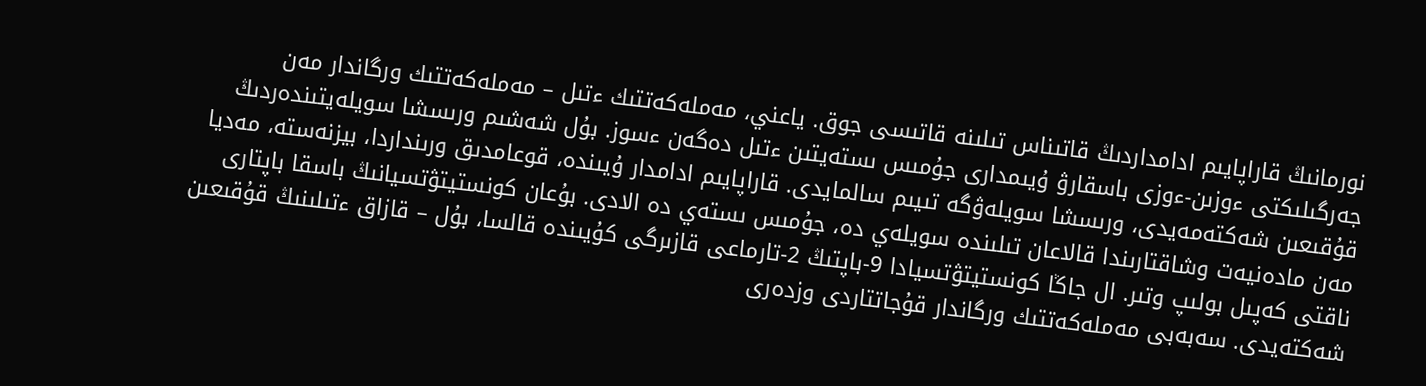نورمانىڭ قاراپايىم ادامداردىڭ قاتىناس تىلىنە قاتىسى جوق. ياعني، مەملەكەتتىك ءتىل – مەملەكەتتىك ورگاندار مەن جەرگىلىكتى ءوزىن-ءوزى باسقارۋ ۇيىمدارى جۇمىس ىستەيتىن ءتىل دەگەن ءسوز. بۇل شەشىم ورىسشا سويلەيتىندەردىڭ قۇقىعىن شەكتەمەيدى، ورىسشا سويلەۋگە تىيىم سالمايدى. قاراپايىم ادامدار ۇيىندە، قوعامدىق ورىنداردا، بيزنەستە، مەديا مەن مادەنيەت وشاقتارىندا قالاعان تىلىندە سويلەي دە، جۇمىس ىستەي دە الادى. بۇعان كونستيتۋتسيانىڭ باسقا باپتارى ناقتى كەپىل بولىپ وتىر. ال جاڭا كونستيتۋتسيادا 9-باپتىڭ 2-تارماعى قازىرگى كۇيىندە قالسا، بۇل – قازاق ءتىلىنىڭ قۇقىعىن شەكتەيدى. سەبەبى مەملەكەتتىك ورگاندار قۇجاتتاردى وزدەرى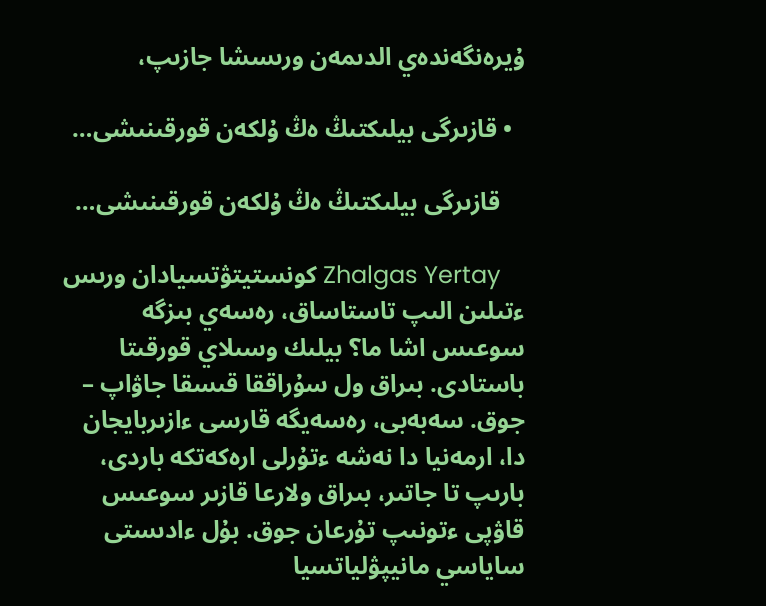ۇيرەنگەندەي الدىمەن ورىسشا جازىپ،

  • قازىرگى بيلىكتىڭ ەڭ ۇلكەن قورقىنىشى…

    قازىرگى بيلىكتىڭ ەڭ ۇلكەن قورقىنىشى…

    Zhalgas Yertay كونستيتۋتسيادان ورىس ءتىلىن الىپ تاستاساق، رەسەي بىزگە سوعىس اشا ما؟ بيلىك وسىلاي قورقىتا باستادى. بىراق ول سۇراققا قىسقا جاۋاپ – جوق. سەبەبى، رەسەيگە قارسى ءازىربايجان دا، ارمەنيا دا نەشە ءتۇرلى ارەكەتكە باردى، بارىپ تا جاتىر، بىراق ولارعا قازىر سوعىس قاۋپى ءتونىپ تۇرعان جوق. بۇل ءادىستى ساياسي مانيپۋلياتسيا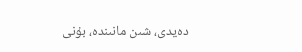دەيدى، شىن مانىندە، بۇنى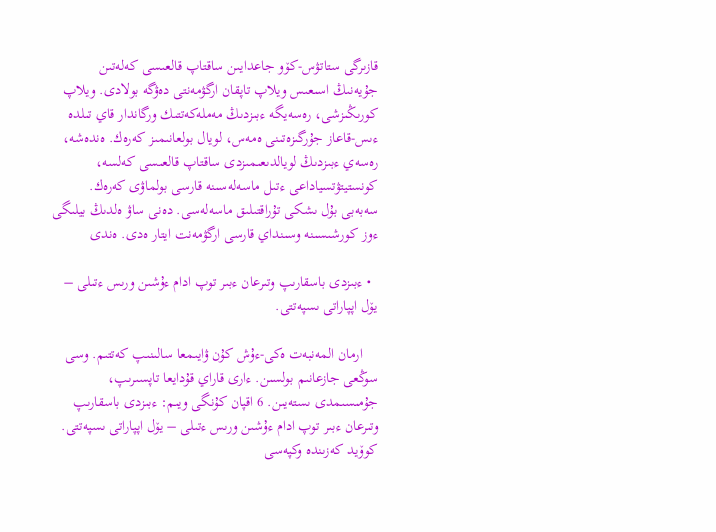قازىرگى ستاتۋس-كۆو جاعدايىن ساقتاپ قالعىسى كەلەتىن جۇيەنىڭ اسىعىس ويلاپ تاپقان ارگۋمەنتى دەۋگە بولادى. ويلاپ كورىڭىزشى، رەسەيگە ءبىزدىڭ مەملەكەتتىك ورگاندار قاي تىلدە ءىس-قاعاز جۇرگىزەتىنى ەمەس، لويال بولعانىمىز كەرەك. ەندەشە، رەسەي ءبىزدىڭ لويالدىعىمىزدى ساقتاپ قالعىسى كەلسە، كونستيتۋتسياداعى ءتىل ماسەلەسىنە قارسى بولماۋى كەرەك. سەبەبى بۇل ىشكى تۇراقتىلىق ماسەلەسى. دەنى ساۋ ەلدىڭ بيلىگى ءوز كورشىسىنە وسىنداي قارسى ارگۋمەنت ايتار ەدى. ەندى

  • ءبىزدى باسقارىپ وتىرعان ءبىر توپ ادام ءۇشىن ورىس ءتىلى – يۆل اپپاراتى ىسپەتتى.

    ارمان المەنبەت ەكى-ءۇش كۇن ۋايىمعا سالىنىپ كەتتىم. وسى سوڭعى جازعانىم بولسىن. ءارى قاراي قۇدايعا تاپسىرىپ، جۇمىسىمدى ىستەيىن. 6 اقپان كۇنگى ويىم: ءبىزدى باسقارىپ وتىرعان ءبىر توپ ادام ءۇشىن ورىس ءتىلى – يۆل اپپاراتى ىسپەتتى. كوۆيد كەزىندە وكپەسى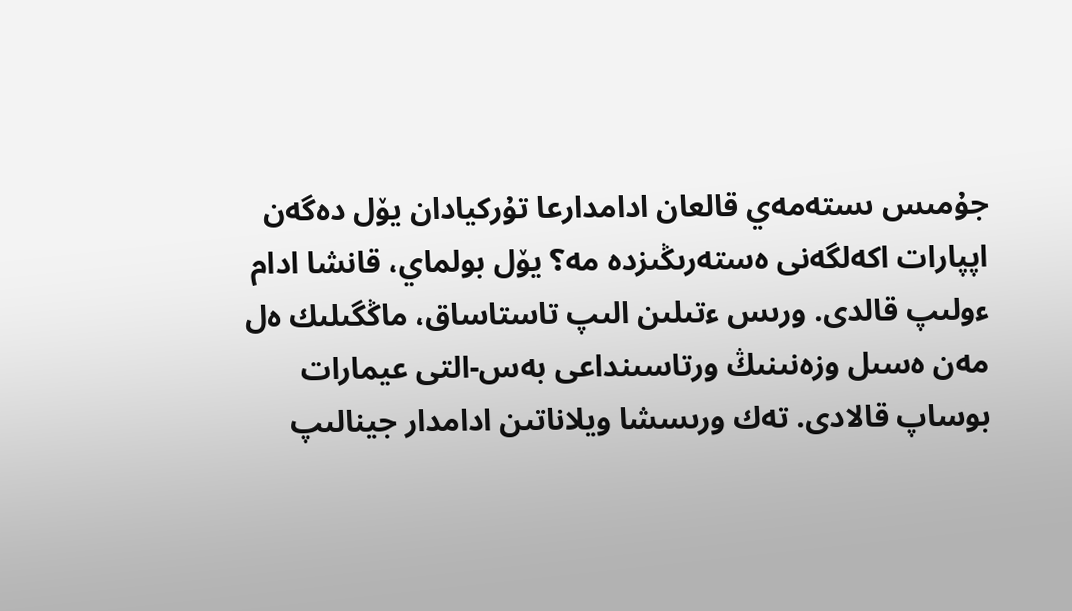جۇمىس ىستەمەي قالعان ادامدارعا تۇركيادان يۆل دەگەن اپپارات اكەلگەنى ەستەرىڭىزدە مە؟ يۆل بولماي، قانشا ادام ءولىپ قالدى. ورىس ءتىلىن الىپ تاستاساق، ماڭگىلىك ەل مەن ەسىل وزەنىنىڭ ورتاسىنداعى بەس-التى عيمارات بوساپ قالادى. تەك ورىسشا ويلاناتىن ادامدار جينالىپ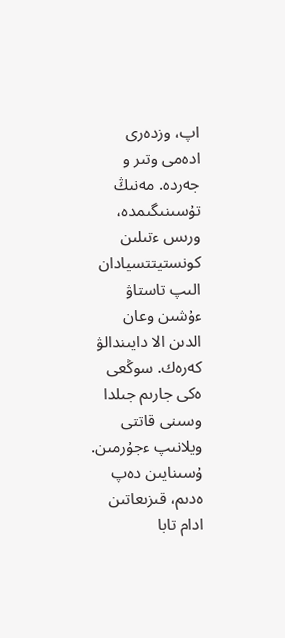اپ، وزدەرى ادەمى وتىر و جەردە. مەنىڭ تۇسىنىگىمدە، ورىس ءتىلىن كونستيتتسيادان الىپ تاستاۋ ءۇشىن وعان الدىن الا دايىندالۋ كەرەك. سوڭعى ەكى جارىم جىلدا وسىنى قاتتى ويلانىپ ءجۇرمىن. ۇسىنايىن دەپ ەدىم، قىزىعاتىن ادام تابا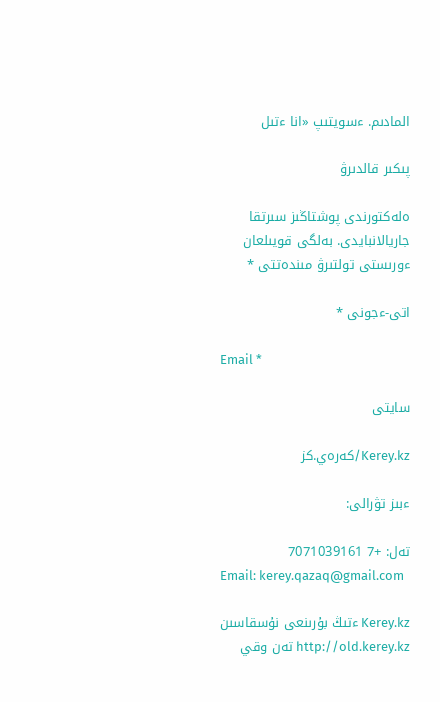المادىم. ءسويتىپ «انا ءتىل

پىكىر قالدىرۋ

ەلەكتورندى پوشتاڭىز سىرتقا جاريالانبايدى. بەلگى قويىلعان ءورىستى تولتىرۋ مىندەتتى *

اتى-ءجونى *

Email *

سايتى

Kerey.kz/كەرەي.كز

ءبىز تۋرالى:

تەل: +7 7071039161
Email: kerey.qazaq@gmail.com

Kerey.kz ءتىڭ بۇرىنعى نۇسقاسىن http://old.kerey.kz تەن وقي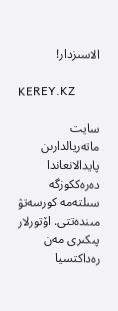الاسىزدار!

KEREY.KZ

سايت ماتەريالدارىن پايدالانعاندا دەرەككوزگە سىلتەمە كورسەتۋ مىندەتتى. اۆتورلار پىكىرى مەن رەداكتسيا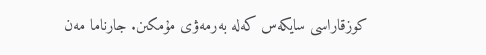كوزقاراسى سايكەس كەلە بەرمەۋى مۇمكىن. جارناما مەن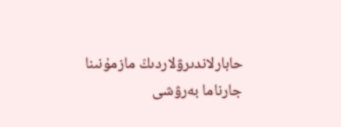حابارلاندىرۋلاردىڭ مازمۇنىنا جارناما بەرۋشى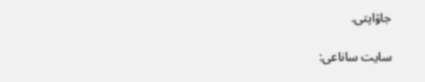جاۋاپتى.

سايت ساناعى: